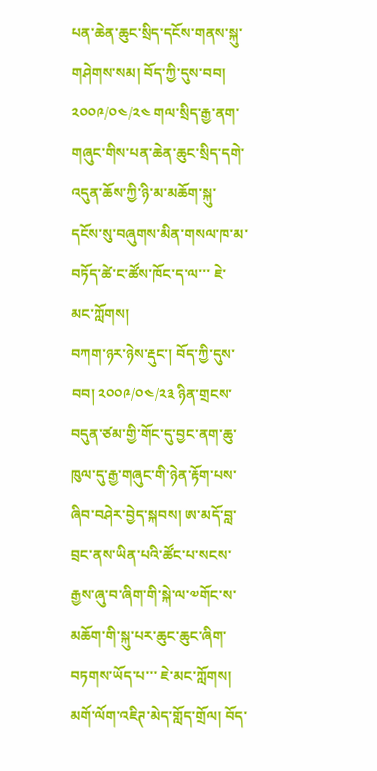པན་ཆེན་ཆུང་སྲིད་དངོས་གནས་སྐུ་གཤེགས་སམ། བོད་ཀྱི་དུས་བབ། ༢༠༠༩/༠༤/༢༤ གལ་སྲིད་རྒྱ་ནག་གཞུང་གིས་པན་ཆེན་ཆུང་སྲིད་དགེ་འདུན་ཆོས་ཀྱི་ཉི་མ་མཆོག་སྐུ་ དངོས་སུ་བཞུགས་མིན་གསལ་ཁ་མ་བཏོད་ཚེ་ང་ཚོས་ཁོང་ད་ལ་་་ ཇེ་མང་ཀློགས།
བཀག་ཉར་ཉེས་རྡུང་། བོད་ཀྱི་དུས་བབ། ༢༠༠༩/༠༤/༢༣ ཉིན་གྲངས་བདུན་ཙམ་གྱི་གོང་དུ་བྱང་ནག་ཆུ་ཁུལ་དུ་རྒྱ་གཞུང་གི་ཉེན་རྟོག་པས་ཞིབ་བཤེར་བྱེད་སྐབས། ཨ་མདོ་བླ་བྲང་ནས་ཡིན་པའི་ཚོང་པ་སངས་རྒྱས་ཞུ་བ་ཞིག་གི་སྐེ་ལ་༧གོང་ས་མཆོག་གི་སྐུ་པར་ཆུང་ཆུང་ཞིག་བཏགས་ཡོད་པ་་་ ཇེ་མང་ཀློགས།
མགོ་ལོག་འཇིཊ་མེད་གློད་གྲོལ། བོད་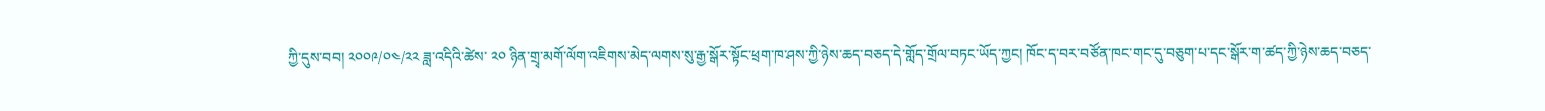ཀྱི་དུས་བབ། ༢༠༠༩/༠༤/༢༢ ཟླ་འདིའི་ཚེས་ ༢༠ ཉིན་གྲྭ་མགོ་ལོག་འཇིགས་མེད་ལགས་སུ་རྒྱ་སྒོར་སྟོང་ཕྲག་ཁ་ཤས་ཀྱི་ཉེས་ཆད་བཅད་དེ་གློད་གྲོལ་བཏང་ཡོད་ཀྱང། ཁོང་ད་བར་བཙོན་ཁང་གང་དུ་བཅུག་པ་དང་སྒོར་ག་ཚད་ཀྱི་ཉེས་ཆད་བཅད་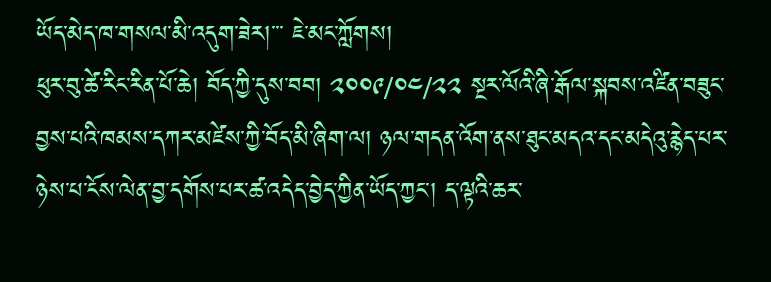ཡོད་མེད་ཁ་གསལ་མི་འདུག་ཟེར།་་་ ཇེ་མང་ཀློགས།
ཕུར་བུ་ཚེ་རིང་རིན་པོ་ཆེ། བོད་ཀྱི་དུས་བབ། ༢༠༠༩/༠༤/༢༢ སྔར་ལོའི་ཞི་རྒོལ་སྐབས་འཛིན་བཟུང་བྱས་པའི་ཁམས་དཀར་མཛེས་ཀྱི་བོད་མི་ཞིག་ལ། ཉལ་གདན་འོག་ནས་ཐུང་མདའ་དང་མདེའུ་རྙེད་པར་ཉེས་པ་ངོས་ལེན་བྱ་དགོས་པར་ཚ་འདེད་བྱེད་ཀྱིན་ཡོད་ཀྱང་། ད་ལྟའི་ཆར་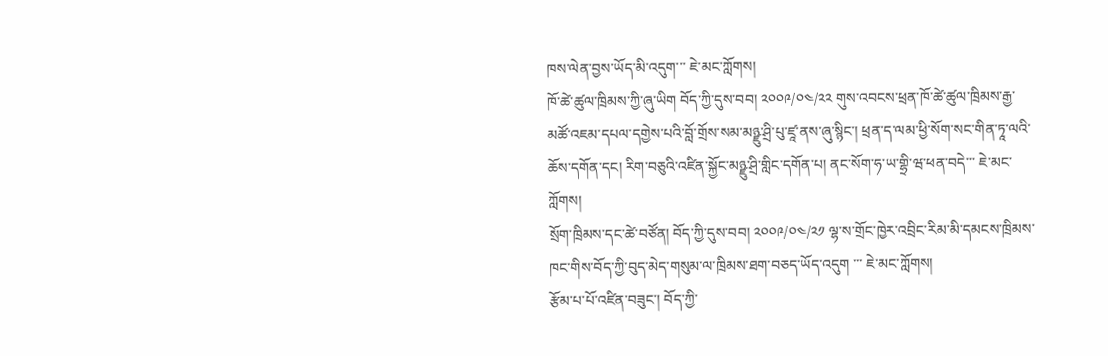ཁས་ལེན་བྱས་ཡོད་མི་འདུག་་་ ཇེ་མང་ཀློགས།
ཁོ་ཚེ་ཚུལ་ཁྲིམས་ཀྱི་ཞུ་ཡིག བོད་ཀྱི་དུས་བབ། ༢༠༠༩/༠༤/༢༢ གུས་འབངས་ཕྲན་ཁོ་ཚེ་ཚུལ་ཁྲིམས་རྒྱ་མཚོ་འཇམ་དཔལ་དགྱེས་པའི་བློ་གྲོས་སམ་མཉྫུ་ཤྲི་པུ་ཛཱ་ནས་ཞུ་སྙིང་། ཕྲན་ད་ལམ་ཕྱི་སོག་སང་གིན་ཏཱ་ལའི་ཆོས་དགོན་དང། རིག་བཅུའི་འཛིན་སྐྱོང་མཉྫུ་ཤྲི་གླིང་དགོན་པ། ནང་སོག་ཧ་ཡ་གྷྲི་ཝ་ཕན་བདེ་་་ ཇེ་མང་ཀློགས།
སྲོག་ཁྲིམས་དང་ཚེ་བཙོན། བོད་ཀྱི་དུས་བབ། ༢༠༠༩/༠༤/༢༡ ལྷ་ས་གྲོང་ཁྱེར་འབྲིང་རིམ་མི་དམངས་ཁྲིམས་ཁང་གིས་བོད་ཀྱི་བུད་མེད་གསུམ་ལ་ཁྲིམས་ཐག་བཅད་ཡོད་འདུག ་་་ ཇེ་མང་ཀློགས།
རྩོམ་པ་པོ་འཛིན་བཟུང་། བོད་ཀྱི་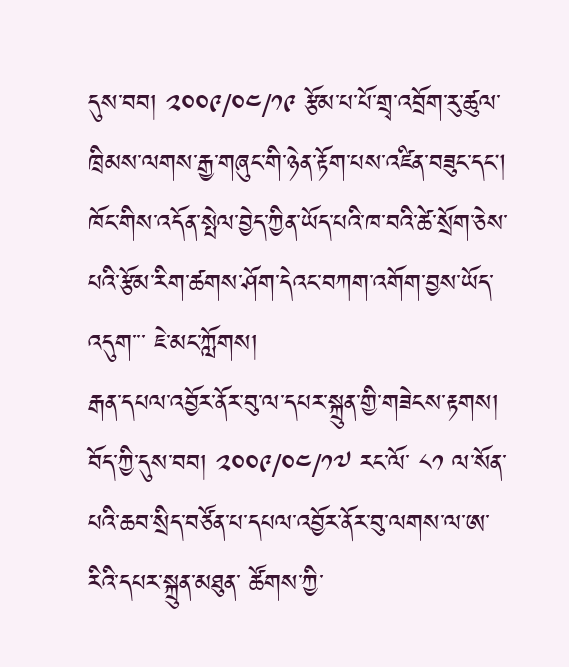དུས་བབ། ༢༠༠༩/༠༤/༡༩ རྩོམ་པ་པོ་གྲྭ་འབྲོག་རུ་ཚུལ་ཁྲིམས་ལགས་རྒྱ་གཞུང་གི་ཉེན་རྟོག་པས་འཛིན་བཟུང་དང། ཁོང་གིས་འདོན་སྤེལ་བྱེད་ཀྱིན་ཡོད་པའི་ཁ་བའི་ཚེ་སྲོག་ཅེས་པའི་རྩོམ་རིག་ཚགས་ཤོག་དེའང་བཀག་འགོག་བྱས་ཡོད་འདུག་་་ ཇེ་མང་ཀློགས།
རྒན་དཔལ་འབྱོར་ནོར་བུ་ལ་དཔར་སྐྲུན་གྱི་གཟེངས་རྟགས། བོད་ཀྱི་དུས་བབ། ༢༠༠༩/༠༤/༡༧ རང་ལོ་ ༨༡ ལ་སོན་པའི་ཆབ་སྲིད་བཙོན་པ་དཔལ་འབྱོར་ནོར་བུ་ལགས་ལ་ཨ་རིའི་དཔར་སྐྲུན་མཐུན་ ཚོགས་ཀྱི་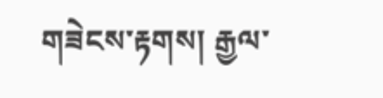གཟེངས་རྟགས། རྒྱལ་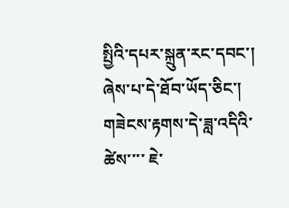སྤྱིའི་དཔར་སྐྲུན་རང་དབང་། ཞེས་པ་དེ་ཐོབ་ཡོད་ཅིང་། གཟེངས་རྟགས་དེ་ཟླ་འདིའི་ཚེས་་་་ ཇེ་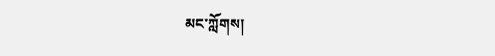མང་ཀློགས།